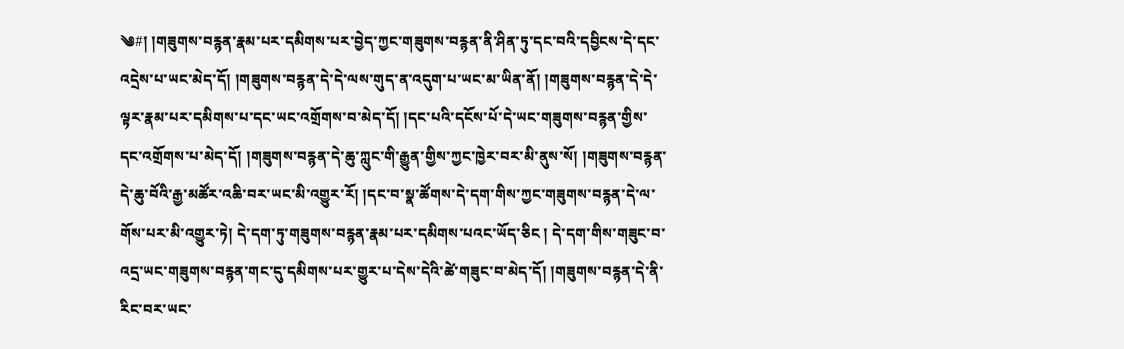༄#། །གཟུགས་བརྙན་རྣམ་པར་དམིགས་པར་བྱེད་ཀྱང་གཟུགས་བརྙན་ནི་ཤིན་ཏུ་དང་བའི་དབྱིངས་དེ་དང་འདྲེས་པ་ཡང་མེད་དོ། །གཟུགས་བརྙན་དེ་དེ་ལས་གུད་ན་འདུག་པ་ཡང་མ་ཡིན་ནོ། །གཟུགས་བརྙན་དེ་དེ་ལྟར་རྣམ་པར་དམིགས་པ་དང་ཡང་འགྲོགས་བ་མེད་དོ། །དང་པའི་དངོས་པོ་དེ་ཡང་གཟུགས་བརྙན་གྱིས་དང་འགྲོགས་པ་མེད་དོ། །གཟུགས་བརྙན་དེ་ཆུ་ཀླུང་གི་རྒྱུན་གྱིས་ཀྱང་ཁྱེར་བར་མི་ནུས་སོ། །གཟུགས་བརྙན་དེ་ཆུ་བོའི་རྒྱ་མཚོར་འཆི་བར་ཡང་མི་འགྱུར་རོ། །དང་བ་སྣ་ཚོགས་དེ་དག་གིས་ཀྱང་གཟུགས་བརྙན་དེ་ལ་གོས་པར་མི་འགྱུར་ཏེ། དེ་དག་ཏུ་གཟུགས་བརྙན་རྣམ་པར་དམིགས་པའང་ཡོད་ཅིང ། དེ་དག་གིས་གཟུང་བ་འདྲ་ཡང་གཟུགས་བརྙན་གང་དུ་དམིགས་པར་གྱུར་པ་དེས་དེའི་ཚེ་གཟུང་བ་མེད་དོ། །གཟུགས་བརྙན་དེ་ནི་རིང་བར་ཡང་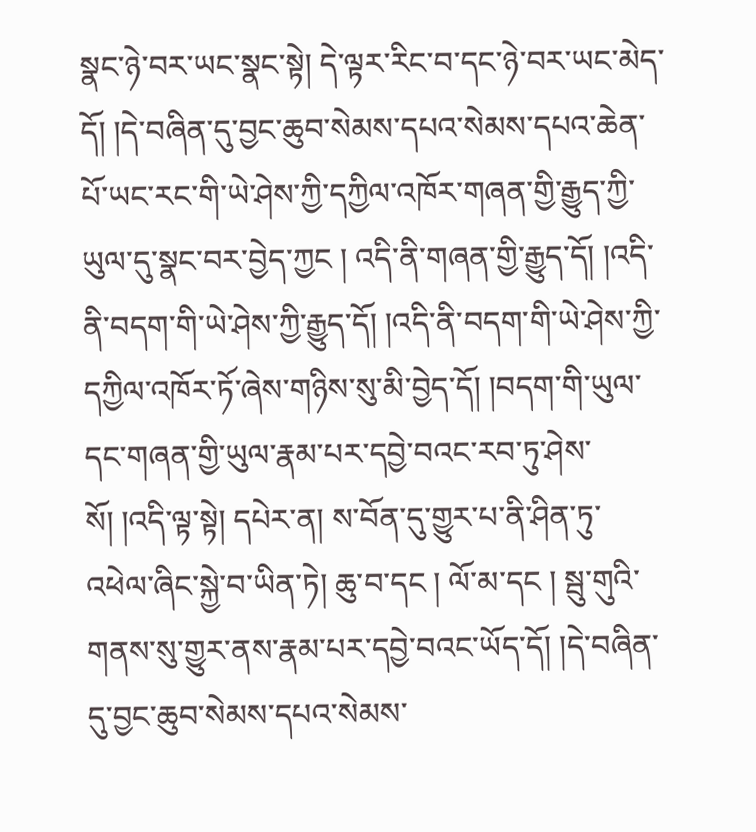སྣང་ཉེ་བར་ཡང་སྣང་སྟེ། དེ་ལྟར་རིང་བ་དང་ཉེ་བར་ཡང་མེད་དོ། །དེ་བཞིན་དུ་བྱང་ཆུབ་སེམས་དཔའ་སེམས་དཔའ་ཆེན་པོ་ཡང་རང་གི་ཡེ་ཤེས་ཀྱི་དཀྱིལ་འཁོར་གཞན་གྱི་རྒྱུད་ཀྱི་ཡུལ་དུ་སྣང་བར་བྱེད་ཀྱང ། འདི་ནི་གཞན་གྱི་རྒྱུད་དོ། །འདི་ནི་བདག་གི་ཡེ་ཤེས་ཀྱི་རྒྱུད་དོ། །འདི་ནི་བདག་གི་ཡེ་ཤེས་ཀྱི་དཀྱིལ་འཁོར་ཏོ་ཞེས་གཉིས་སུ་མི་བྱེད་དོ། །བདག་གི་ཡུལ་དང་གཞན་གྱི་ཡུལ་རྣམ་པར་དབྱེ་བའང་རབ་ཏུ་ཤེས་སོ། །འདི་ལྟ་སྟེ། དཔེར་ན། ས་བོན་དུ་གྱུར་པ་ནི་ཤིན་ཏུ་
འཕེལ་ཞིང་སྐྱེ་བ་ཡིན་ཏེ། ཆུ་བ་དང ། ལོ་མ་དང ། སྦུ་གུའི་གནས་སུ་གྱུར་ནས་རྣམ་པར་དབྱེ་བའང་ཡོད་དོ། །དེ་བཞིན་དུ་བྱང་ཆུབ་སེམས་དཔའ་སེམས་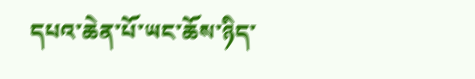དཔའ་ཆེན་པོ་ཡང་ཆོས་ཉིད་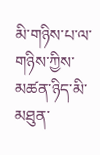མི་གཉིས་པ་ལ་གཉིས་ཀྱིས་མཚན་ཉིད་མི་མཐུན་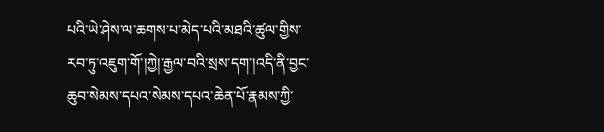པའི་ཡེ་ཤེས་ལ་ཆགས་པ་མེད་པའི་མཐའི་ཚུལ་གྱིས་རབ་ཏུ་འཇུག་གོ་།ཀྱེ།་རྒྱལ་བའི་སྲས་དག་།འདི་ནི་བྱང་ཆུབ་སེམས་དཔའ་སེམས་དཔའ་ཆེན་པོ་རྣམས་ཀྱི་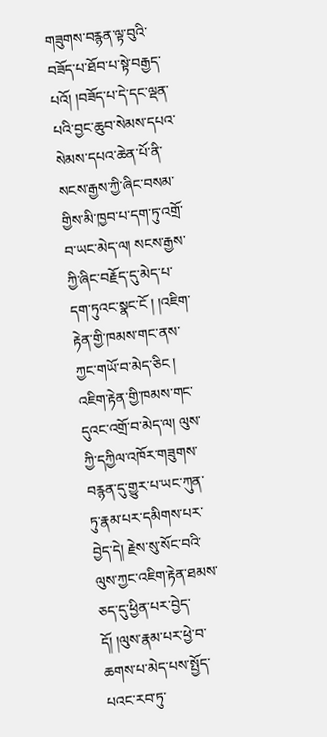གཟུགས་བརྙན་ལྟ་བུའི་བཟོད་པ་ཐོབ་པ་སྟེ་བརྒྱད་པའོ། །བཟོད་པ་དེ་དང་ལྡན་པའི་བྱང་ཆུབ་སེམས་དཔའ་སེམས་དཔའ་ཆེན་པོ་ནི་སངས་རྒྱས་ཀྱི་ཞིང་བསམ་གྱིས་མི་ཁྱབ་པ་དག་ཏུ་འགྲོ་བ་ཡང་མེད་ལ། སངས་རྒྱས་ཀྱི་ཞིང་བརྗོད་དུ་མེད་པ་དག་ཏུའང་སྣང་ངོ ། །འཇིག་རྟེན་གྱི་ཁམས་གང་ནས་ཀྱང་གཡོ་བ་མེད་ཅིང ། འཇིག་རྟེན་གྱི་ཁམས་གང་དུའང་འགྲོ་བ་མེད་ལ། ལུས་ཀྱི་དཀྱིལ་འཁོར་གཟུགས་བརྙན་དུ་གྱུར་པ་ཡང་ཀུན་ཏུ་རྣམ་པར་དམིགས་པར་བྱེད་དེ། རྗེས་སུ་སོང་བའི་ལུས་ཀྱང་འཇིག་རྟེན་ཐམས་ཅད་དུ་ཕྱིན་པར་བྱེད་དོ། །ལུས་རྣམ་པར་ཕྱེ་བ་ཆགས་པ་མེད་པས་སྤྱོད་པའང་རབ་ཏུ་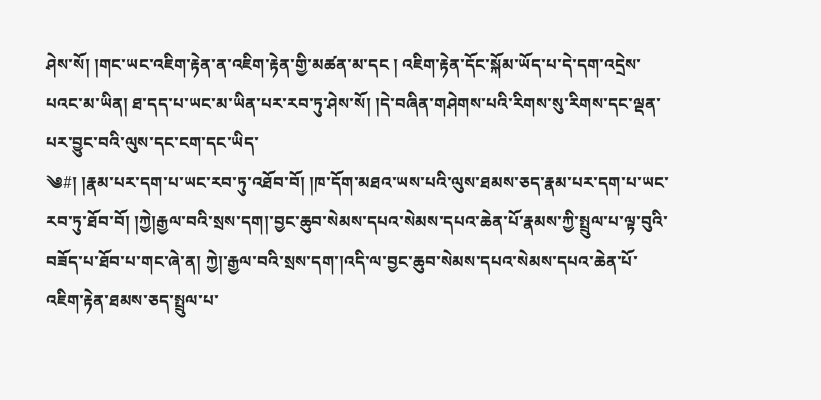ཤེས་སོ། །གང་ཡང་འཇིག་རྟེན་ན་འཇིག་རྟེན་གྱི་མཚན་མ་དང ། འཇིག་རྟེན་དོང་སྐོམ་ཡོད་པ་དེ་དག་འདྲེས་པའང་མ་ཡིན། ཐ་དད་པ་ཡང་མ་ཡིན་པར་རབ་ཏུ་ཤེས་སོ། །དེ་བཞིན་གཤེགས་པའི་རིགས་སུ་རིགས་དང་ལྡན་པར་བྱུང་བའི་ལུས་དང་ངག་དང་ཡིད་
༄#། །རྣམ་པར་དག་པ་ཡང་རབ་ཏུ་འཐོབ་བོ། །ཁ་དོག་མཐའ་ཡས་པའི་ལུས་ཐམས་ཅད་རྣམ་པར་དག་པ་ཡང་རབ་ཏུ་ཐོབ་བོ། །ཀྱེ།རྒྱལ་བའི་སྲས་དག།་བྱང་ཆུབ་སེམས་དཔའ་སེམས་དཔའ་ཆེན་པོ་རྣམས་ཀྱི་སྤྲུལ་པ་ལྟ་བུའི་བཟོད་པ་ཐོབ་པ་གང་ཞེ་ན། ཀྱེ།་རྒྱལ་བའི་སྲས་དག་།འདི་ལ་བྱང་ཆུབ་སེམས་དཔའ་སེམས་དཔའ་ཆེན་པོ་འཇིག་རྟེན་ཐམས་ཅད་སྤྲུལ་པ་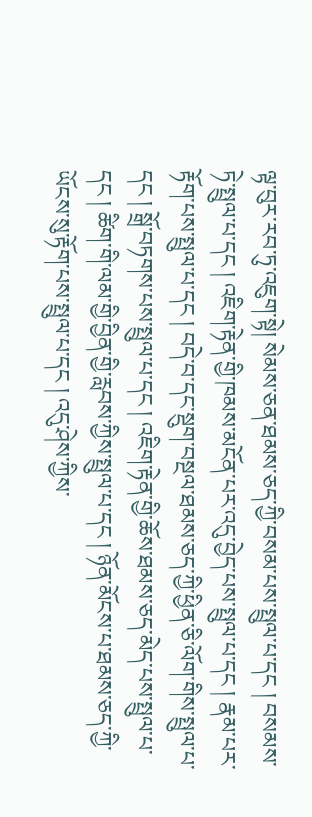ལྟ་བུར་རབ་ཏུ་འཇུག་སྟེ། སེམས་ཅན་ཐམས་ཅད་ཀྱི་བསམ་པས་སྤྲུལ་པ་དང ། བསམས་ཏེ་སྤྲུལ་པ་དང ། འཇིག་རྟེན་གྱི་ཁམས་མངོན་པར་འདུ་བྱེད་པས་སྤྲུལ་པ་དང ། རྣམ་པར་རྟོག་པས་སྤྲུལ་པ་དང ། བདེ་བ་དང་སྡུག་བསྔལ་ཐམས་ཅད་ཀྱི་ཕྱིན་ཅི་ལོག་གིས་སྤྲུལ་པ་དང ། སྒྲོ་བཏགས་པས་སྤྲུལ་པ་དང ། འཇིག་རྟེན་གྱི་ཆོས་ཐམས་ཅད་མེད་པས་སྤྲུལ་པ་དང ། ཚིག་གི་ལམ་གྱི་བྱིན་གྱི་རླབས་ཀྱིས་སྤྲུལ་པ་དང ། ཉོན་མོངས་པ་ཐམས་ཅད་ཀྱི་ཡོངས་སུ་རྟོག་པས་སྤྲུལ་པ་དང ། འདུ་ཤེས་ཀྱིས་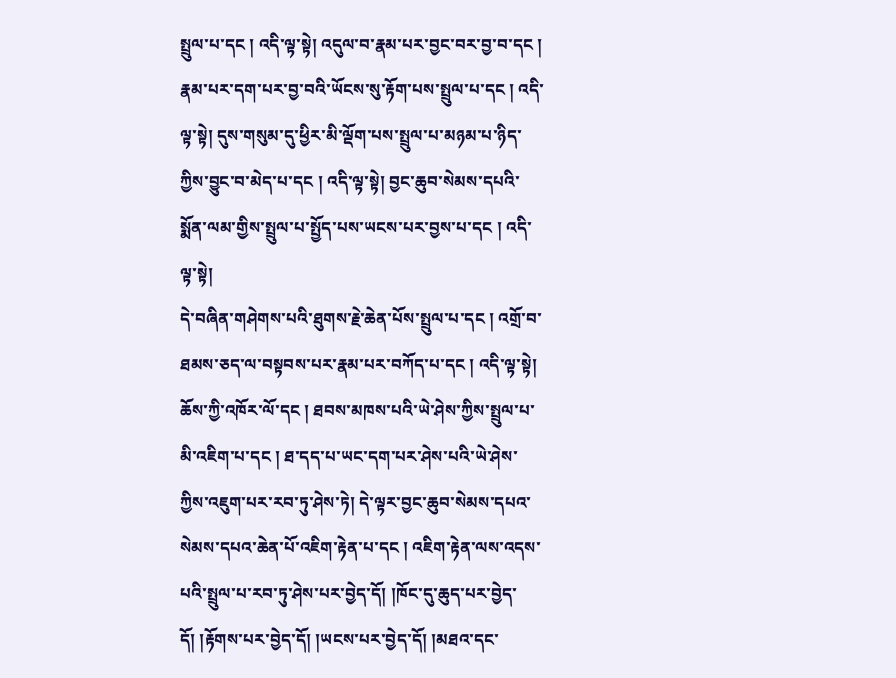སྤྲུལ་པ་དང ། འདི་ལྟ་སྟེ། འདུལ་བ་རྣམ་པར་བྱང་བར་བྱ་བ་དང ། རྣམ་པར་དག་པར་བྱ་བའི་ཡོངས་སུ་རྟོག་པས་སྤྲུལ་པ་དང ། འདི་ལྟ་སྟེ། དུས་གསུམ་དུ་ཕྱིར་མི་ལྡོག་པས་སྤྲུལ་པ་མཉམ་པ་ཉིད་ཀྱིས་བྱུང་བ་མེད་པ་དང ། འདི་ལྟ་སྟེ། བྱང་ཆུབ་སེམས་དཔའི་སྨོན་ལམ་གྱིས་སྤྲུལ་པ་སྤྱོད་པས་ཡངས་པར་བྱས་པ་དང ། འདི་ལྟ་སྟེ།
དེ་བཞིན་གཤེགས་པའི་ཐུགས་རྗེ་ཆེན་པོས་སྤྲུལ་པ་དང ། འགྲོ་བ་ཐམས་ཅད་ལ་བསྟབས་པར་རྣམ་པར་བཀོད་པ་དང ། འདི་ལྟ་སྟེ། ཆོས་ཀྱི་འཁོར་ལོ་དང ། ཐབས་མཁས་པའི་ཡེ་ཤེས་ཀྱིས་སྤྲུལ་པ་མི་འཇིག་པ་དང ། ཐ་དད་པ་ཡང་དག་པར་ཤེས་པའི་ཡེ་ཤེས་ཀྱིས་འཇུག་པར་རབ་ཏུ་ཤེས་ཏེ། དེ་ལྟར་བྱང་ཆུབ་སེམས་དཔའ་སེམས་དཔའ་ཆེན་པོ་འཇིག་རྟེན་པ་དང ། འཇིག་རྟེན་ལས་འདས་པའི་སྤྲུལ་པ་རབ་ཏུ་ཤེས་པར་བྱེད་དོ། །ཁོང་དུ་ཆུད་པར་བྱེད་དོ། །རྟོགས་པར་བྱེད་དོ། །ཡངས་པར་བྱེད་དོ། །མཐའ་དང་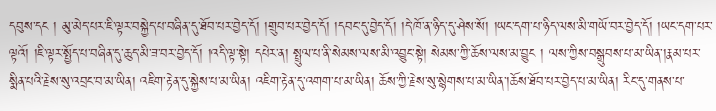དབུས་དང ། མུ་མེད་པར་ཇི་ལྟར་བསྐྱེད་པ་བཞིན་དུ་ཐོབ་པར་བྱེད་དོ། །གྲུབ་པར་བྱེད་དོ། །དབང་དུ་བྱེད་དོ། །དེ་ཁོ་ན་ཉིད་དུ་ཤེས་སོ། །ཡང་དག་པ་ཉིད་ལས་མི་གཡོ་བར་བྱེད་དོ། །ཡང་དག་པར་ལྟའོ། །ཇི་ལྟར་སྤྱོད་པ་བཞིན་དུ་ཆུད་མི་ཟ་བར་བྱེད་དོ། །འདི་ལྟ་སྟེ། དཔེར་ན། སྤྲུལ་པ་ནི་སེམས་ལས་མི་འབྱུང་སྟེ། སེམས་ཀྱི་ཆོས་ལས་མ་བྱུང ། ལས་ཀྱིས་བསྒྲུབས་པ་མ་ཡིན་།རྣམ་པར་སྨིན་པའི་རྗེས་སུ་འབྲང་བ་མ་ཡིན། འཇིག་རྟེན་དུ་སྐྱེས་པ་མ་ཡིན། འཇིག་རྟེན་དུ་འགག་པ་མ་ཡིན། ཆོས་ཀྱི་རྗེས་སུ་སྙེགས་པ་མ་ཡིན་།ཆོས་ཐོབ་པར་བྱེད་པ་མ་ཡིན། རིང་དུ་གནས་པ་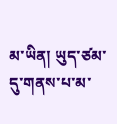མ་ཡིན། ཡུད་ཙམ་དུ་གནས་པ་མ་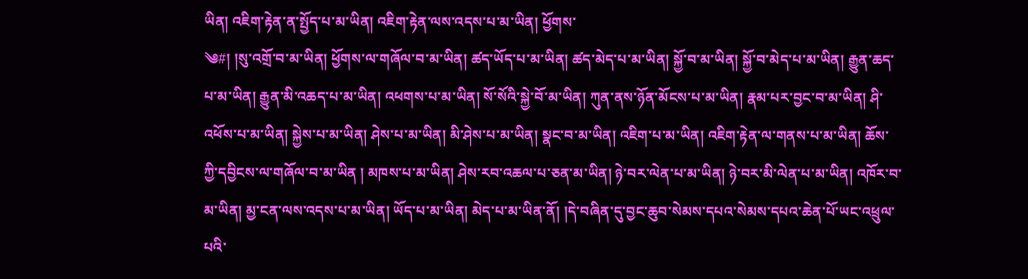ཡིན། འཇིག་རྟེན་ན་སྤྱོད་པ་མ་ཡིན། འཇིག་རྟེན་ལས་འདས་པ་མ་ཡིན། ཕྱོགས་
༄#། །སུ་འགྲོ་བ་མ་ཡིན། ཕྱོགས་ལ་གཞོལ་བ་མ་ཡིན། ཚད་ཡོད་པ་མ་ཡིན། ཚད་མེད་པ་མ་ཡིན། སྐྱོ་བ་མ་ཡིན། སྐྱོ་བ་མེད་པ་མ་ཡིན། རྒྱུན་ཆད་པ་མ་ཡིན། རྒྱུན་མི་འཆད་པ་མ་ཡིན། འཕགས་པ་མ་ཡིན། སོ་སོའི་སྐྱེ་བོ་མ་ཡིན། ཀུན་ནས་ཉོན་མོངས་པ་མ་ཡིན། རྣམ་པར་བྱང་བ་མ་ཡིན། ཤི་འཕོས་པ་མ་ཡིན། སྐྱེས་པ་མ་ཡིན། ཤེས་པ་མ་ཡིན། མི་ཤེས་པ་མ་ཡིན། སྣང་བ་མ་ཡིན། འཇིག་པ་མ་ཡིན། འཇིག་རྟེན་ལ་གནས་པ་མ་ཡིན། ཆོས་ཀྱི་དབྱིངས་ལ་གཞོལ་བ་མ་ཡིན ། མཁས་པ་མ་ཡིན། ཤེས་རབ་འཆལ་པ་ཅན་མ་ཡིན། ཉེ་བར་ལེན་པ་མ་ཡིན། ཉེ་བར་མི་ལེན་པ་མ་ཡིན། འཁོར་བ་མ་ཡིན། མྱ་ངན་ལས་འདས་པ་མ་ཡིན། ཡོད་པ་མ་ཡིན། མེད་པ་མ་ཡིན་ནོ། །དེ་བཞིན་དུ་བྱང་ཆུབ་སེམས་དཔའ་སེམས་དཔའ་ཆེན་པོ་ཡང་འཕྲུལ་པའི་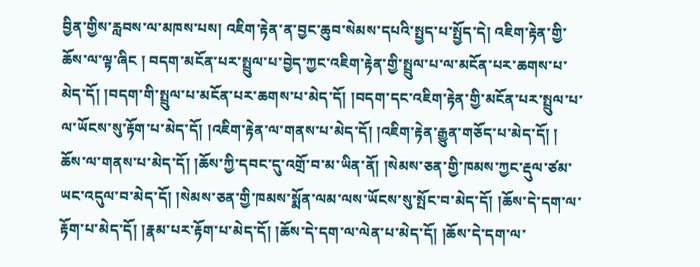བྱིན་གྱིས་རླབས་ལ་མཁས་པས། འཇིག་རྟེན་ན་བྱང་ཆུབ་སེམས་དཔའི་སྤྱད་པ་སྤྱོད་དེ། འཇིག་རྟེན་གྱི་ཆོས་ལ་ལྟ་ཞིང ། བདག་མངོན་པར་སྤྲུལ་པ་བྱེད་ཀྱང་འཇིག་རྟེན་གྱི་སྤྲུལ་པ་ལ་མངོན་པར་ཆགས་པ་མེད་དོ། །བདག་གི་སྤྲུལ་པ་མངོན་པར་ཆགས་པ་མེད་དོ། །བདག་དང་འཇིག་རྟེན་གྱི་མངོན་པར་སྤྲུལ་པ་ལ་ཡོངས་སུ་རྟོག་པ་མེད་དོ། །འཇིག་རྟེན་ལ་གནས་པ་མེད་དོ། །འཇིག་རྟེན་རྒྱུན་གཅོད་པ་མེད་དོ། །
ཆོས་ལ་གནས་པ་མེད་དོ། །ཆོས་ཀྱི་དབང་དུ་འགྲོ་བ་མ་ཡིན་ནོ། །སེམས་ཅན་གྱི་ཁམས་ཀྱང་རྡུལ་ཙམ་ཡང་འདུལ་བ་མེད་དོ། །སེམས་ཅན་གྱི་ཁམས་སྨོན་ལམ་ལས་ཡོངས་སུ་སྤོང་བ་མེད་དོ། །ཆོས་དེ་དག་ལ་རྟོག་པ་མེད་དོ། །རྣམ་པར་རྟོག་པ་མེད་དོ། །ཆོས་དེ་དག་ལ་ལེན་པ་མེད་དོ། །ཆོས་དེ་དག་ལ་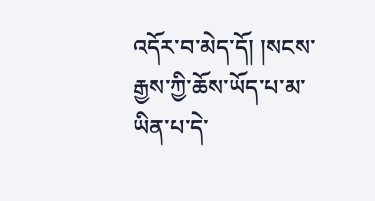འདོར་བ་མེད་དོ། །སངས་རྒྱས་ཀྱི་ཆོས་ཡོད་པ་མ་ཡིན་པ་དེ་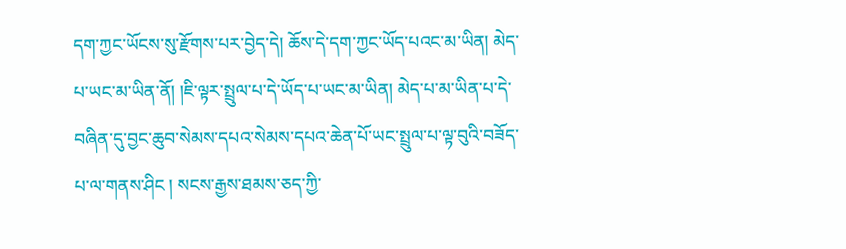དག་ཀྱང་ཡོངས་སུ་རྫོགས་པར་བྱེད་དེ། ཆོས་དེ་དག་ཀྱང་ཡོད་པའང་མ་ཡིན། མེད་པ་ཡང་མ་ཡིན་ནོ། །ཇི་ལྟར་སྤྲུལ་པ་དེ་ཡོད་པ་ཡང་མ་ཡིན། མེད་པ་མ་ཡིན་པ་དེ་བཞིན་དུ་བྱང་ཆུབ་སེམས་དཔའ་སེམས་དཔའ་ཆེན་པོ་ཡང་སྤྲུལ་པ་ལྟ་བུའི་བཟོད་པ་ལ་གནས་ཤིང ། སངས་རྒྱས་ཐམས་ཅད་ཀྱི་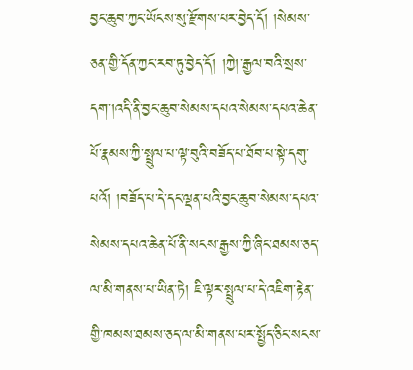བྱང་ཆུབ་ཀྱང་ཡོངས་སུ་རྫོགས་པར་བྱེད་དོ། །སེམས་ཅན་གྱི་དོན་ཀྱང་རབ་ཏུ་བྱེད་དོ། །ཀྱེ།་རྒྱལ་བའི་སྲས་དག་།འདི་ནི་བྱང་ཆུབ་སེམས་དཔའ་སེམས་དཔའ་ཆེན་པོ་རྣམས་ཀྱི་སྤྲུལ་པ་ལྟ་བུའི་བཟོད་པ་ཐོབ་པ་སྟེ་དགུ་པའོ། །བཟོད་པ་དེ་དང་ལྡན་པའི་བྱང་ཆུབ་སེམས་དཔའ་སེམས་དཔའ་ཆེན་པོ་ནི་སངས་རྒྱས་ཀྱི་ཞིང་ཐམས་ཅད་ལ་མི་གནས་པ་ཡིན་ཏེ། ཇི་ལྟར་སྤྲུལ་པ་དེ་འཇིག་རྟེན་གྱི་ཁམས་ཐམས་ཅད་ལ་མི་གནས་པར་སྤྱོད་ཅིང་སངས་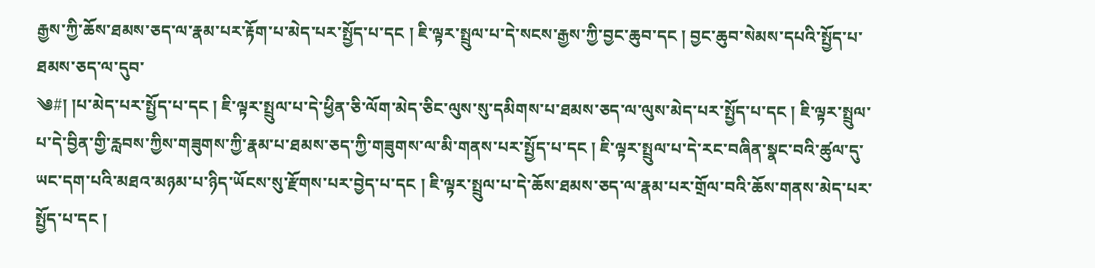རྒྱས་ཀྱི་ཆོས་ཐམས་ཅད་ལ་རྣམ་པར་རྟོག་པ་མེད་པར་སྤྱོད་པ་དང ། ཇི་ལྟར་སྤྲུལ་པ་དེ་སངས་རྒྱས་ཀྱི་བྱང་ཆུབ་དང ། བྱང་ཆུབ་སེམས་དཔའི་སྤྱོད་པ་ཐམས་ཅད་ལ་དུབ་
༄#། །པ་མེད་པར་སྤྱོད་པ་དང ། ཇི་ལྟར་སྤྲུལ་པ་དེ་ཕྱིན་ཅི་ལོག་མེད་ཅིང་ལུས་སུ་དམིགས་པ་ཐམས་ཅད་ལ་ལུས་མེད་པར་སྤྱོད་པ་དང ། ཇི་ལྟར་སྤྲུལ་པ་དེ་བྱིན་གྱི་རླབས་ཀྱིས་གཟུགས་ཀྱི་རྣམ་པ་ཐམས་ཅད་ཀྱི་གཟུགས་ལ་མི་གནས་པར་སྤྱོད་པ་དང ། ཇི་ལྟར་སྤྲུལ་པ་དེ་རང་བཞིན་སྣང་བའི་ཚུལ་དུ་ཡང་དག་པའི་མཐའ་མཉམ་པ་ཉིད་ཡོངས་སུ་རྫོགས་པར་བྱེད་པ་དང ། ཇི་ལྟར་སྤྲུལ་པ་དེ་ཆོས་ཐམས་ཅད་ལ་རྣམ་པར་གྲོལ་བའི་ཆོས་གནས་མེད་པར་སྤྱོད་པ་དང །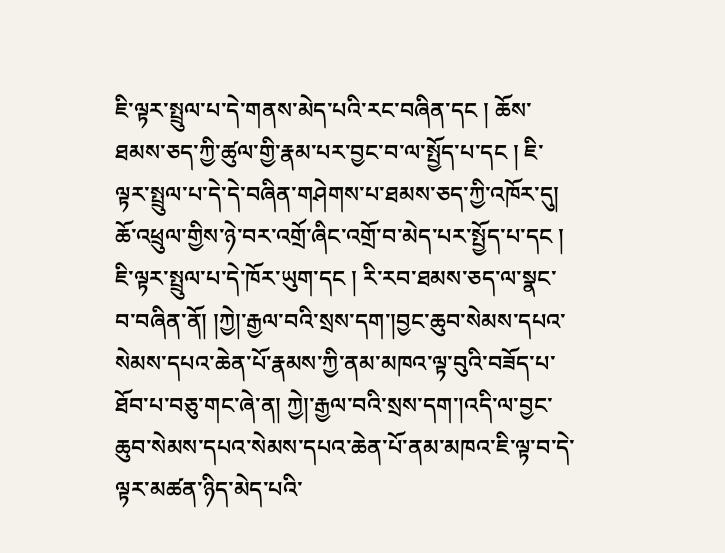ཇི་ལྟར་སྤྲུལ་པ་དེ་གནས་མེད་པའི་རང་བཞིན་དང ། ཆོས་ཐམས་ཅད་ཀྱི་ཚུལ་གྱི་རྣམ་པར་བྱང་བ་ལ་སྤྱོད་པ་དང ། ཇི་ལྟར་སྤྲུལ་པ་དེ་དེ་བཞིན་གཤེགས་པ་ཐམས་ཅད་ཀྱི་འཁོར་དུ། ཆོ་འཕྲུལ་གྱིས་ཉེ་བར་འགྲོ་ཞིང་འགྲོ་བ་མེད་པར་སྤྱོད་པ་དང ། ཇི་ལྟར་སྤྲུལ་པ་དེ་ཁོར་ཡུག་དང ། རི་རབ་ཐམས་ཅད་ལ་སྣང་བ་བཞིན་ནོ། །ཀྱེ།་རྒྱལ་བའི་སྲས་དག་།བྱང་ཆུབ་སེམས་དཔའ་སེམས་དཔའ་ཆེན་པོ་རྣམས་ཀྱི་ནམ་མཁའ་ལྟ་བུའི་བཟོད་པ་ཐོབ་པ་བཅུ་གང་ཞེ་ན། ཀྱེ།་རྒྱལ་བའི་སྲས་དག་།འདི་ལ་བྱང་ཆུབ་སེམས་དཔའ་སེམས་དཔའ་ཆེན་པོ་ནམ་མཁའ་ཇི་ལྟ་བ་དེ་ལྟར་མཚན་ཉིད་མེད་པའི་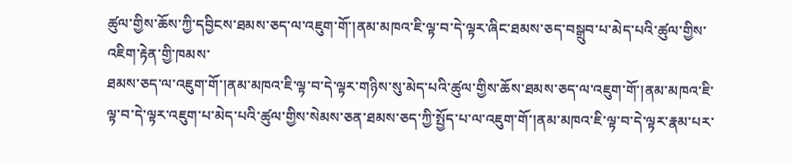ཚུལ་གྱིས་ཆོས་ཀྱི་དབྱིངས་ཐམས་ཅད་ལ་འཇུག་གོ་།ནམ་མཁའ་ཇི་ལྟ་བ་དེ་ལྟར་ཞིང་ཐམས་ཅད་བསྒྲུབ་པ་མེད་པའི་ཚུལ་གྱིས་འཇིག་རྟེན་གྱི་ཁམས་
ཐམས་ཅད་ལ་འཇུག་གོ་།ནམ་མཁའ་ཇི་ལྟ་བ་དེ་ལྟར་གཉིས་སུ་མེད་པའི་ཚུལ་གྱིས་ཆོས་ཐམས་ཅད་ལ་འཇུག་གོ་།ནམ་མཁའ་ཇི་ལྟ་བ་དེ་ལྟར་འཇུག་པ་མེད་པའི་ཚུལ་གྱིས་སེམས་ཅན་ཐམས་ཅད་ཀྱི་སྤྱོད་པ་ལ་འཇུག་གོ་།ནམ་མཁའ་ཇི་ལྟ་བ་དེ་ལྟར་རྣམ་པར་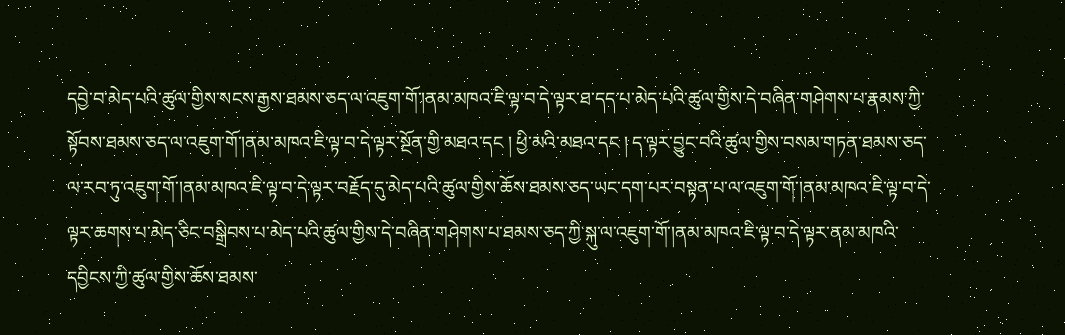དབྱེ་བ་མེད་པའི་ཚུལ་གྱིས་སངས་རྒྱས་ཐམས་ཅད་ལ་འཇུག་གོ་།ནམ་མཁའ་ཇི་ལྟ་བ་དེ་ལྟར་ཐ་དད་པ་མེད་པའི་ཚུལ་གྱིས་དེ་བཞིན་གཤེགས་པ་རྣམས་ཀྱི་སྟོབས་ཐམས་ཅད་ལ་འཇུག་གོ་།ནམ་མཁའ་ཇི་ལྟ་བ་དེ་ལྟར་སྔོན་གྱི་མཐའ་དང ། ཕྱི་མའི་མཐའ་དང ། ད་ལྟར་བྱུང་བའི་ཚུལ་གྱིས་བསམ་གཏན་ཐམས་ཅད་ལ་རབ་ཏུ་འཇུག་གོ་།ནམ་མཁའ་ཇི་ལྟ་བ་དེ་ལྟར་བརྗོད་དུ་མེད་པའི་ཚུལ་གྱིས་ཆོས་ཐམས་ཅད་ཡང་དག་པར་བསྟན་པ་ལ་འཇུག་གོ་།ནམ་མཁའ་ཇི་ལྟ་བ་དེ་ལྟར་ཆགས་པ་མེད་ཅིང་བསྒྲིབས་པ་མེད་པའི་ཚུལ་གྱིས་དེ་བཞིན་གཤེགས་པ་ཐམས་ཅད་ཀྱི་སྐུ་ལ་འཇུག་གོ་།ནམ་མཁའ་ཇི་ལྟ་བ་དེ་ལྟར་ནམ་མཁའི་དབྱིངས་ཀྱི་ཚུལ་གྱིས་ཆོས་ཐམས་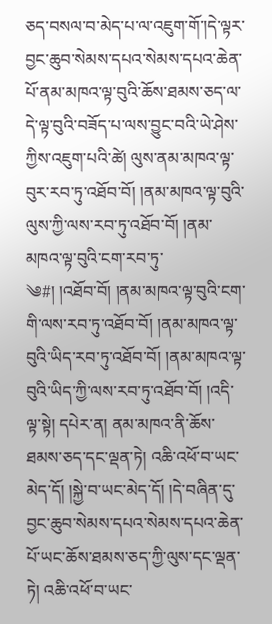ཅད་བསལ་བ་མེད་པ་ལ་འཇུག་གོ་།དེ་ལྟར་བྱང་ཆུབ་སེམས་དཔའ་སེམས་དཔའ་ཆེན་པོ་ནམ་མཁའ་ལྟ་བུའི་ཆོས་ཐམས་ཅད་ལ་དེ་ལྟ་བུའི་བཟོད་པ་ལས་བྱུང་བའི་ཡེ་ཤེས་ཀྱིས་འཇུག་པའི་ཚེ། ལུས་ནམ་མཁའ་ལྟ་བུར་རབ་ཏུ་འཐོབ་བོ། །ནམ་མཁའ་ལྟ་བུའི་ལུས་ཀྱི་ལས་རབ་ཏུ་འཐོབ་བོ། །ནམ་མཁའ་ལྟ་བུའི་ངག་རབ་ཏུ་
༄#། །འཐོབ་བོ། །ནམ་མཁའ་ལྟ་བུའི་ངག་གི་ལས་རབ་ཏུ་འཐོབ་བོ། །ནམ་མཁའ་ལྟ་བུའི་ཡིད་རབ་ཏུ་འཐོབ་བོ། །ནམ་མཁའ་ལྟ་བུའི་ཡིད་ཀྱི་ལས་རབ་ཏུ་འཐོབ་བོ། །འདི་ལྟ་སྟེ། དཔེར་ན། ནམ་མཁའ་ནི་ཆོས་ཐམས་ཅད་དང་ལྡན་ཏེ། འཆི་འཕོ་བ་ཡང་མེད་དོ། །སྐྱེ་བ་ཡང་མེད་དོ། །དེ་བཞིན་དུ་བྱང་ཆུབ་སེམས་དཔའ་སེམས་དཔའ་ཆེན་པོ་ཡང་ཆོས་ཐམས་ཅད་ཀྱི་ལུས་དང་ལྡན་ཏེ། འཆི་འཕོ་བ་ཡང་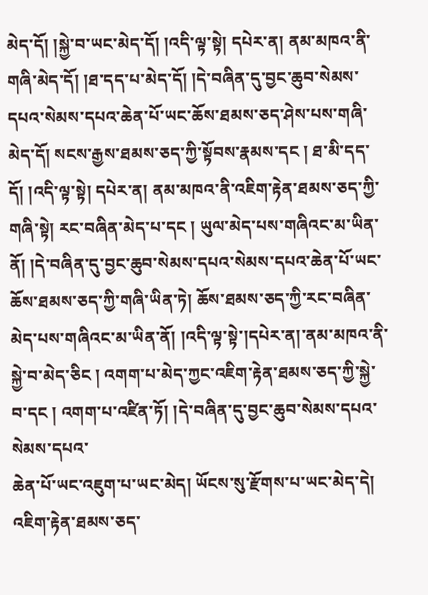མེད་དོ། །སྐྱེ་བ་ཡང་མེད་དོ། །འདི་ལྟ་སྟེ། དཔེར་ན། ནམ་མཁའ་ནི་གཞི་མེད་དོ། །ཐ་དད་པ་མེད་དོ། །དེ་བཞིན་དུ་བྱང་ཆུབ་སེམས་དཔའ་སེམས་དཔའ་ཆེན་པོ་ཡང་ཆོས་ཐམས་ཅད་ཤེས་པས་གཞི་མེད་དོ། སངས་རྒྱས་ཐམས་ཅད་ཀྱི་སྟོབས་རྣམས་དང ། ཐ་མི་དད་དོ། །འདི་ལྟ་སྟེ། དཔེར་ན། ནམ་མཁའ་ནི་འཇིག་རྟེན་ཐམས་ཅད་ཀྱི་གཞི་སྟེ། རང་བཞིན་མེད་པ་དང ། ཡུལ་མེད་པས་གཞིའང་མ་ཡིན་ནོ། །དེ་བཞིན་དུ་བྱང་ཆུབ་སེམས་དཔའ་སེམས་དཔའ་ཆེན་པོ་ཡང་ཆོས་ཐམས་ཅད་ཀྱི་གཞི་ཡིན་ཏེ། ཆོས་ཐམས་ཅད་ཀྱི་རང་བཞིན་མེད་པས་གཞིའང་མ་ཡིན་ནོ། །འདི་ལྟ་སྟེ་།དཔེར་ན།་ནམ་མཁའ་ནི་སྐྱེ་བ་མེད་ཅིང ། འགག་པ་མེད་ཀྱང་འཇིག་རྟེན་ཐམས་ཅད་ཀྱི་སྐྱེ་བ་དང ། འགག་པ་འཛིན་ཏོ། །དེ་བཞིན་དུ་བྱང་ཆུབ་སེམས་དཔའ་སེམས་དཔའ་
ཆེན་པོ་ཡང་འཇུག་པ་ཡང་མེད། ཡོངས་སུ་རྫོགས་པ་ཡང་མེད་དེ། འཇིག་རྟེན་ཐམས་ཅད་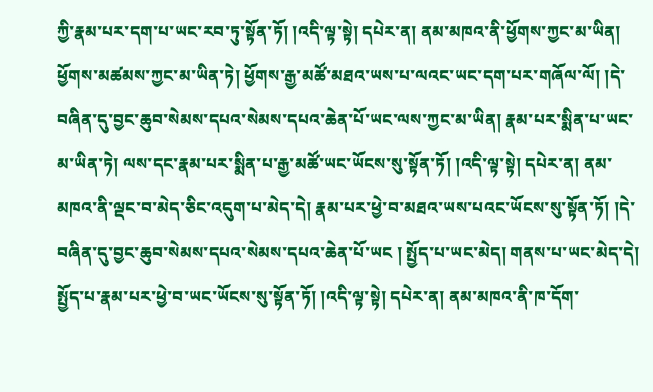ཀྱི་རྣམ་པར་དག་པ་ཡང་རབ་ཏུ་སྟོན་ཏོ། །འདི་ལྟ་སྟེ། དཔེར་ན། ནམ་མཁའ་ནི་ཕྱོགས་ཀྱང་མ་ཡིན། ཕྱོགས་མཚམས་ཀྱང་མ་ཡིན་ཏེ། ཕྱོགས་རྒྱ་མཚོ་མཐའ་ཡས་པ་ལའང་ཡང་དག་པར་གཞོལ་ལོ། །དེ་བཞིན་དུ་བྱང་ཆུབ་སེམས་དཔའ་སེམས་དཔའ་ཆེན་པོ་ཡང་ལས་ཀྱང་མ་ཡིན། རྣམ་པར་སྨིན་པ་ཡང་མ་ཡིན་ཏེ། ལས་དང་རྣམ་པར་སྨིན་པ་རྒྱ་མཚོ་ཡང་ཡོངས་སུ་སྟོན་ཏོ། །འདི་ལྟ་སྟེ། དཔེར་ན། ནམ་མཁའ་ནི་ལྡང་བ་མེད་ཅིང་འདུག་པ་མེད་དེ། རྣམ་པར་ཕྱེ་བ་མཐའ་ཡས་པའང་ཡོངས་སུ་སྟོན་ཏོ། །དེ་བཞིན་དུ་བྱང་ཆུབ་སེམས་དཔའ་སེམས་དཔའ་ཆེན་པོ་ཡང ། སྤྱོད་པ་ཡང་མེད། གནས་པ་ཡང་མེད་དེ། སྤྱོད་པ་རྣམ་པར་ཕྱེ་བ་ཡང་ཡོངས་སུ་སྟོན་ཏོ། །འདི་ལྟ་སྟེ། དཔེར་ན། ནམ་མཁའ་ནི་ཁ་དོག་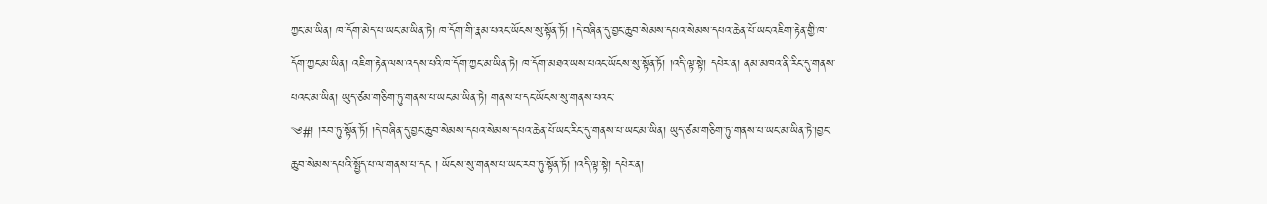ཀྱང་མ་ཡིན། ཁ་དོག་མེད་པ་ཡང་མ་ཡིན་ཏེ། ཁ་དོག་གི་རྣམ་པའང་ཡོངས་སུ་སྟོན་ཏོ། །དེ་བཞིན་དུ་བྱང་ཆུབ་སེམས་དཔའ་སེམས་དཔའ་ཆེན་པོ་ཡང་འཇིག་རྟེན་གྱི་ཁ་དོག་ཀྱང་མ་ཡིན། འཇིག་རྟེན་ལས་འདས་པའི་ཁ་དོག་ཀྱང་མ་ཡིན་ཏེ། ཁ་དོག་མཐའ་ཡས་པའང་ཡོངས་སུ་སྟོན་ཏོ། །འདི་ལྟ་སྟེ། དཔེར་ན། ནམ་མཁའ་ནི་རིང་དུ་གནས་པའང་མ་ཡིན། ཡུད་ཙམ་གཅིག་ཏུ་གནས་པ་ཡང་མ་ཡིན་ཏེ། གནས་པ་དང་ཡོངས་སུ་གནས་པའང་
༄#། །རབ་ཏུ་སྟོན་ཏོ། །དེ་བཞིན་དུ་བྱང་ཆུབ་སེམས་དཔའ་སེམས་དཔའ་ཆེན་པོ་ཡང་རིང་དུ་གནས་པ་ཡང་མ་ཡིན། ཡུད་ཙམ་གཅིག་ཏུ་གནས་པ་ཡང་མ་ཡིན་ཏེ་།བྱང་ཆུབ་སེམས་དཔའི་སྤྱོད་པ་ལ་གནས་པ་དང ། ཡོངས་སུ་གནས་པ་ཡང་རབ་ཏུ་སྟོན་ཏོ། །འདི་ལྟ་སྟེ། དཔེར་ན།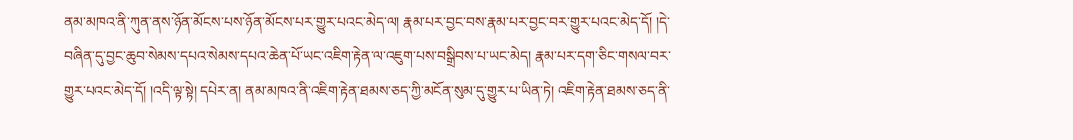ནམ་མཁའ་ནི་ཀུན་ནས་ཉོན་མོངས་པས་ཉོན་མོངས་པར་གྱུར་པའང་མེད་ལ། རྣམ་པར་བྱང་བས་རྣམ་པར་བྱང་བར་གྱུར་པའང་མེད་དོ། །དེ་བཞིན་དུ་བྱང་ཆུབ་སེམས་དཔའ་སེམས་དཔའ་ཆེན་པོ་ཡང་འཇིག་རྟེན་ལ་འཇུག་པས་བསྒྲིབས་པ་ཡང་མེད། རྣམ་པར་དག་ཅིང་གསལ་བར་གྱུར་པའང་མེད་དོ། །འདི་ལྟ་སྟེ། དཔེར་ན། ནམ་མཁའ་ནི་འཇིག་རྟེན་ཐམས་ཅད་ཀྱི་མངོན་སུམ་དུ་གྱུར་པ་ཡིན་ཏེ། འཇིག་རྟེན་ཐམས་ཅད་ནི་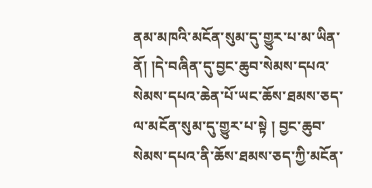ནམ་མཁའི་མངོན་སུམ་དུ་གྱུར་པ་མ་ཡིན་ནོ། །དེ་བཞིན་དུ་བྱང་ཆུབ་སེམས་དཔའ་སེམས་དཔའ་ཆེན་པོ་ཡང་ཆོས་ཐམས་ཅད་ལ་མངོན་སུམ་དུ་གྱུར་པ་སྟེ ། བྱང་ཆུབ་སེམས་དཔའ་ནི་ཆོས་ཐམས་ཅད་ཀྱི་མངོན་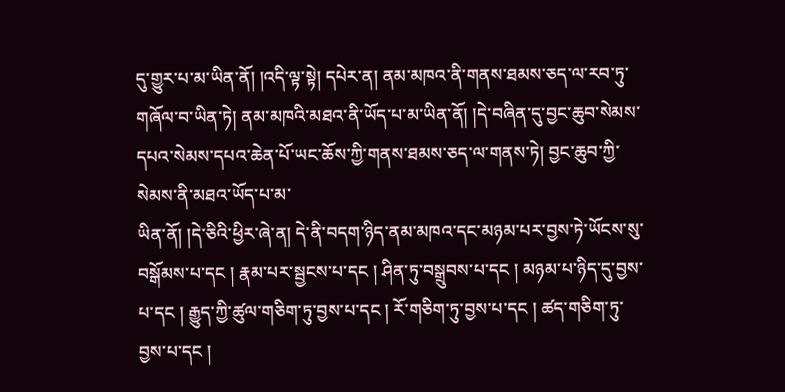དུ་གྱུར་པ་མ་ཡིན་ནོ། །འདི་ལྟ་སྟེ། དཔེར་ན། ནམ་མཁའ་ནི་གནས་ཐམས་ཅད་ལ་རབ་ཏུ་གཞོལ་བ་ཡིན་ཏེ། ནམ་མཁའི་མཐའ་ནི་ཡོད་པ་མ་ཡིན་ནོ། །དེ་བཞིན་དུ་བྱང་ཆུབ་སེམས་དཔའ་སེམས་དཔའ་ཆེན་པོ་ཡང་ཆོས་ཀྱི་གནས་ཐམས་ཅད་ལ་གནས་ཏེ། བྱང་ཆུབ་ཀྱི་སེམས་ནི་མཐའ་ཡོད་པ་མ་
ཡིན་ནོ། །དེ་ཅིའི་ཕྱིར་ཞེ་ན། དེ་ནི་བདག་ཉིད་ནམ་མཁའ་དང་མཉམ་པར་བྱས་ཏེ་ཡོངས་སུ་བསྒོམས་པ་དང ། རྣམ་པར་སྦྱངས་པ་དང ། ཤིན་ཏུ་བསྒྲུབས་པ་དང ། མཉམ་པ་ཉིད་དུ་བྱས་པ་དང ། རྒྱུད་ཀྱི་ཚུལ་གཅིག་ཏུ་བྱས་པ་དང ། རོ་གཅིག་ཏུ་བྱས་པ་དང ། ཚད་གཅིག་ཏུ་བྱས་པ་དང །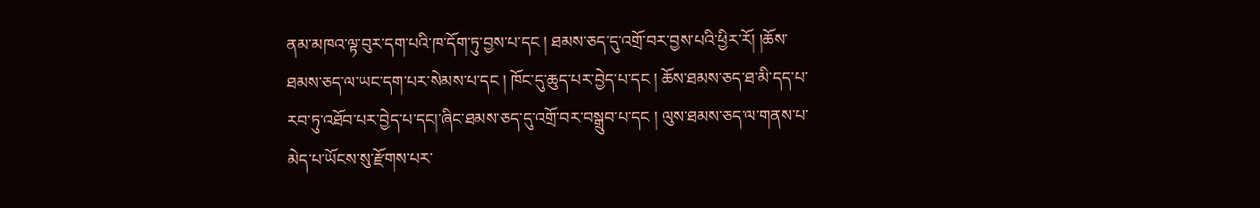ནམ་མཁའ་ལྟ་བུར་དག་པའི་ཁ་དོག་ཏུ་བྱས་པ་དང ། ཐམས་ཅད་དུ་འགྲོ་བར་བྱས་པའི་ཕྱིར་རོ། །ཆོས་ཐམས་ཅད་ལ་ཡང་དག་པར་སེམས་པ་དང ། ཁོང་དུ་ཆུད་པར་བྱེད་པ་དང ། ཆོས་ཐམས་ཅད་ཐ་མི་དད་པ་རབ་ཏུ་འཐོབ་པར་བྱེད་པ་དང།་ཞིང་ཐམས་ཅད་དུ་འགྲོ་བར་བསྒྲུབ་པ་དང ། ལུས་ཐམས་ཅད་ལ་གནས་པ་མེད་པ་ཡོངས་སུ་རྫོགས་པར་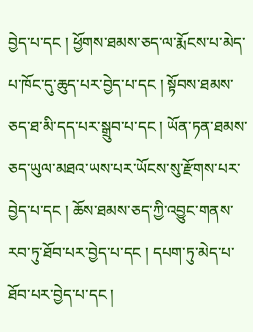བྱེད་པ་དང ། ཕྱོགས་ཐམས་ཅད་ལ་རྨོངས་པ་མེད་པ་ཁོང་དུ་ཆུད་པར་བྱེད་པ་དང ། སྟོབས་ཐམས་ཅད་ཐ་མི་དད་པར་སྒྲུབ་པ་དང ། ཡོན་ཏན་ཐམས་ཅད་ཡུལ་མཐའ་ཡས་པར་ཡོངས་སུ་རྫོགས་པར་བྱེད་པ་དང ། ཆོས་ཐམས་ཅད་ཀྱི་འབྱུང་གནས་རབ་ཏུ་ཐོབ་པར་བྱེད་པ་དང ། དཔག་ཏུ་མེད་པ་ཐོབ་པར་བྱེད་པ་དང །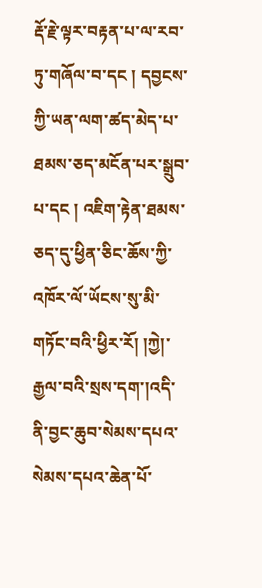རྡོ་རྗེ་ལྟར་བརྟན་པ་ལ་རབ་ཏུ་གཞོལ་བ་དང ། དབྱངས་ཀྱི་ཡན་ལག་ཚད་མེད་པ་ཐམས་ཅད་མངོན་པར་སྒྲུབ་པ་དང ། འཇིག་རྟེན་ཐམས་ཅད་དུ་ཕྱིན་ཅིང་ཆོས་ཀྱི་འཁོར་ལོ་ཡོངས་སུ་མི་གཏོང་བའི་ཕྱིར་རོ། །ཀྱེ།་རྒྱལ་བའི་སྲས་དག་།འདི་ནི་བྱང་ཆུབ་སེམས་དཔའ་སེམས་དཔའ་ཆེན་པོ་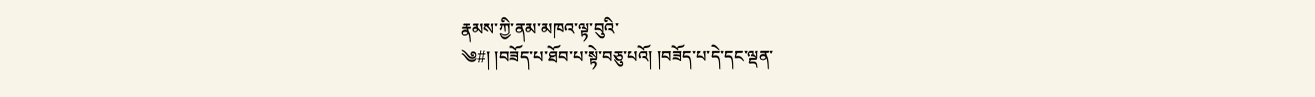རྣམས་ཀྱི་ནམ་མཁའ་ལྟ་བུའི་
༄#། །བཟོད་པ་ཐོབ་པ་སྟེ་བཅུ་པའོ། །བཟོད་པ་དེ་དང་ལྡན་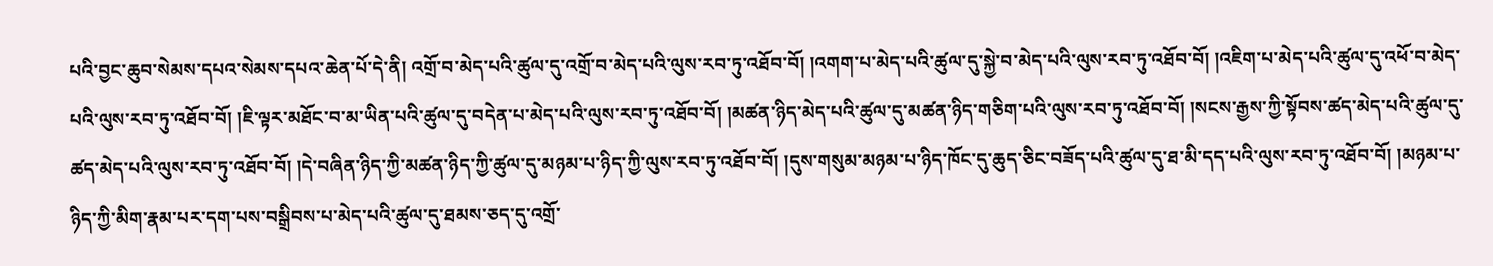པའི་བྱང་ཆུབ་སེམས་དཔའ་སེམས་དཔའ་ཆེན་པོ་དེ་ནི། འགྲོ་བ་མེད་པའི་ཚུལ་དུ་འགྲོ་བ་མེད་པའི་ལུས་རབ་ཏུ་འཐོབ་བོ། །འགག་པ་མེད་པའི་ཚུལ་དུ་སྐྱེ་བ་མེད་པའི་ལུས་རབ་ཏུ་འཐོབ་བོ། །འཇིག་པ་མེད་པའི་ཚུལ་དུ་འཕོ་བ་མེད་པའི་ལུས་རབ་ཏུ་འཐོབ་བོ། །ཇི་ལྟར་མཐོང་བ་མ་ཡིན་པའི་ཚུལ་དུ་བདེན་པ་མེད་པའི་ལུས་རབ་ཏུ་འཐོབ་བོ། །མཚན་ཉིད་མེད་པའི་ཚུལ་དུ་མཚན་ཉིད་གཅིག་པའི་ལུས་རབ་ཏུ་འཐོབ་བོ། །སངས་རྒྱས་ཀྱི་སྟོབས་ཚད་མེད་པའི་ཚུལ་དུ་ཚད་མེད་པའི་ལུས་རབ་ཏུ་འཐོབ་བོ། །དེ་བཞིན་ཉིད་ཀྱི་མཚན་ཉིད་ཀྱི་ཚུལ་དུ་མཉམ་པ་ཉིད་ཀྱི་ལུས་རབ་ཏུ་འཐོབ་བོ། །དུས་གསུམ་མཉམ་པ་ཉིད་ཁོང་དུ་ཆུད་ཅིང་བཟོད་པའི་ཚུལ་དུ་ཐ་མི་དད་པའི་ལུས་རབ་ཏུ་འཐོབ་བོ། །མཉམ་པ་ཉིད་ཀྱི་མིག་རྣམ་པར་དག་པས་བསྒྲིབས་པ་མེད་པའི་ཚུལ་དུ་ཐམས་ཅད་དུ་འགྲོ་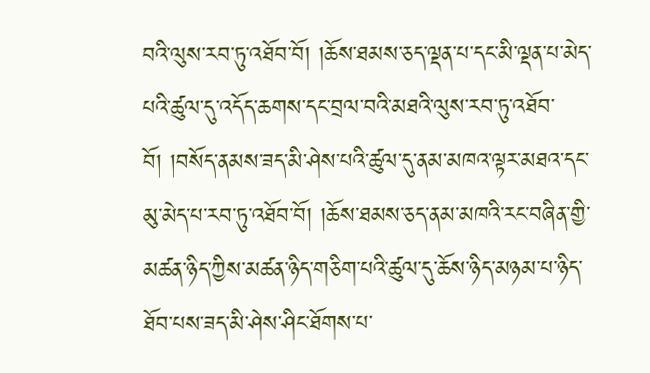བའི་ལུས་རབ་ཏུ་འཐོབ་བོ། །ཆོས་ཐམས་ཅད་ལྡན་པ་དང་མི་ལྡན་པ་མེད་པའི་ཚུལ་དུ་འདོད་ཆགས་དང་བྲལ་བའི་མཐའི་ལུས་རབ་ཏུ་འཐོབ་བོ། །བསོད་ནམས་ཟད་མི་ཤེས་པའི་ཚུལ་དུ་ནམ་མཁའ་ལྟར་མཐའ་དང་མུ་མེད་པ་རབ་ཏུ་འཐོབ་བོ། །ཆོས་ཐམས་ཅད་ནམ་མཁའི་རང་བཞིན་གྱི་མཚན་ཉིད་ཀྱིས་མཚན་ཉིད་གཅིག་པའི་ཚུལ་དུ་ཆོས་ཉིད་མཉམ་པ་ཉིད་
ཐོབ་པས་ཟད་མི་ཤེས་ཤིང་ཐོགས་པ་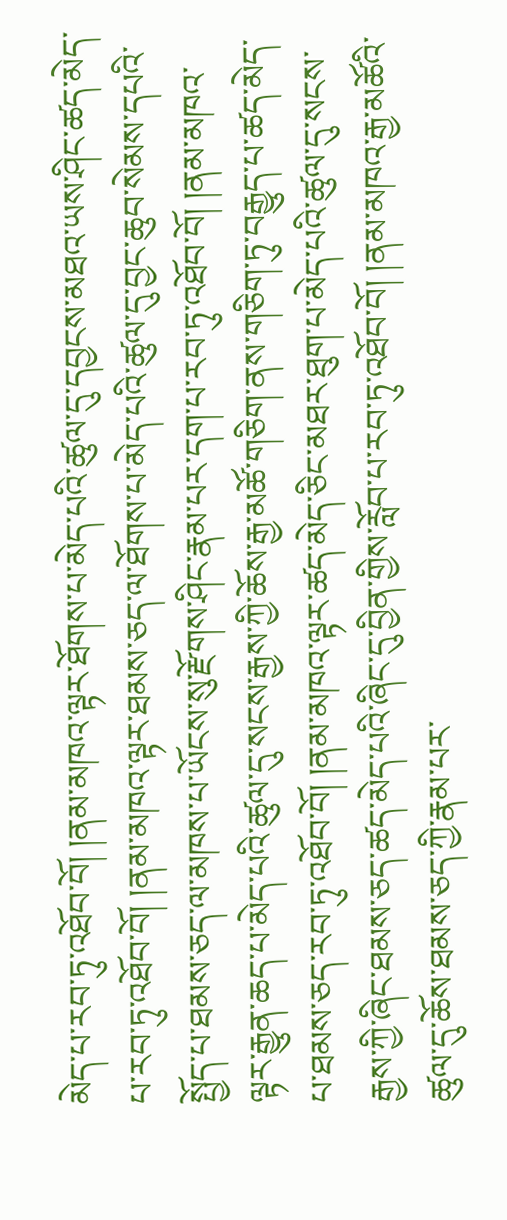མེད་པ་རབ་ཏུ་འཐོབ་བོ། །ནམ་མཁའ་ལྟར་ཐོགས་པ་མེད་པའི་ཚུལ་དུ་དབྱངས་མཐའ་ཡས་ཤིང་ཚད་མེད་པ་རབ་ཏུ་འཐོབ་བོ། །ནམ་མཁའ་ལྟར་ཐམས་ཅད་ལ་ཐོགས་པ་མེད་པའི་ཚུལ་དུ་བྱང་ཆུབ་སེམས་དཔའི་སྤྱོད་པ་ཐམས་ཅད་ལ་མཁས་པ་ཡོངས་སུ་རྫོགས་ཤིང་རྣམ་པར་དག་པ་རབ་ཏུ་འཐོབ་བོ། །ནམ་མཁའ་ལྟར་རྒྱུན་ཆད་པ་མེད་པའི་ཚུལ་དུ་སངས་རྒྱས་ཀྱི་ཆོས་རྒྱ་མཚོ་གཅིག་ནས་གཅིག་ཏུ་བརྒྱུད་པ་ཚད་མེད་པ་ཐམས་ཅད་རབ་ཏུ་འཐོབ་བོ། །ནམ་མཁའ་ལྟར་ཚད་མེད་ཅིང་མཐར་ཐུག་པ་མེད་པའི་ཚུལ་དུ་སངས་རྒྱས་ཀྱི་ཞིང་ཐམས་ཅད་ཚད་མེད་པའི་ཞིང་དུ་བྱིན་གྱིས་རློབ་པ་རབ་ཏུ་འཐོབ་བོ། །ནམ་མཁའ་རྒྱ་མཚོའི་ཚུལ་དུ་ཆོས་ཐམས་ཅད་ཀྱི་རྣམ་པར་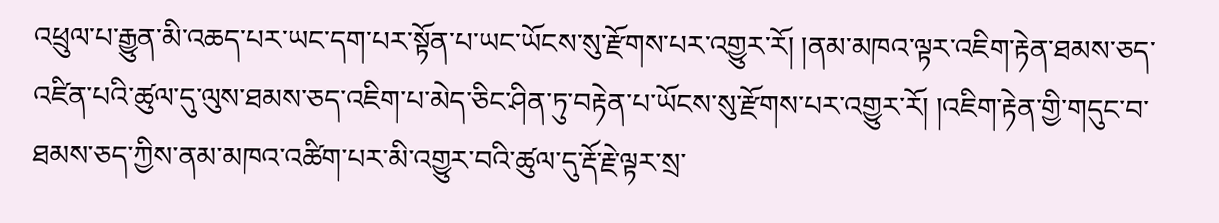འཕྲུལ་པ་རྒྱུན་མི་འཆད་པར་ཡང་དག་པར་སྟོན་པ་ཡང་ཡོངས་སུ་རྫོགས་པར་འགྱུར་རོ། །ནམ་མཁའ་ལྟར་འཇིག་རྟེན་ཐམས་ཅད་འཛིན་པའི་ཚུལ་དུ་ལུས་ཐམས་ཅད་འཇིག་པ་མེད་ཅིང་ཤིན་ཏུ་བརྟེན་པ་ཡོངས་སུ་རྫོགས་པར་འགྱུར་རོ། །འཇིག་རྟེན་གྱི་གདུང་བ་ཐམས་ཅད་ཀྱིས་ནམ་མཁའ་འཚིག་པར་མི་འགྱུར་བའི་ཚུལ་དུ་རྡོ་རྗེ་ལྟར་སྲ་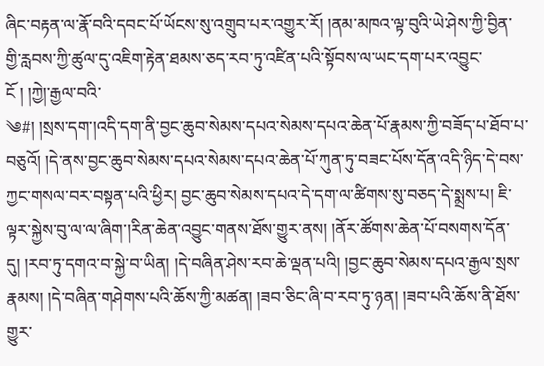ཞིང་བརྟན་ལ་རྣོ་བའི་དབང་པོ་ཡོངས་སུ་འགྲུབ་པར་འགྱུར་རོ། །ནམ་མཁའ་ལྟ་བུའི་ཡེ་ཤེས་ཀྱི་བྱིན་གྱི་རླབས་ཀྱི་ཚུལ་དུ་འཇིག་རྟེན་ཐམས་ཅད་རབ་ཏུ་འཛིན་པའི་སྟོབས་ལ་ཡང་དག་པར་འབྱུང་ངོ ། །ཀྱེ།་རྒྱལ་བའི་
༄#། །སྲས་དག་།འདི་དག་ནི་བྱང་ཆུབ་སེམས་དཔའ་སེམས་དཔའ་ཆེན་པོ་རྣམས་ཀྱི་བཟོད་པ་ཐོབ་པ་བཅུའོ། །དེ་ནས་བྱང་ཆུབ་སེམས་དཔའ་སེམས་དཔའ་ཆེན་པོ་ཀུན་ཏུ་བཟང་པོས་དོན་འདི་ཉིད་དེ་བས་ཀྱང་གསལ་བར་བསྟན་པའི་ཕྱིར། བྱང་ཆུབ་སེམས་དཔའ་དེ་དག་ལ་ཚིགས་སུ་བཅད་དེ་སྨྲས་པ། ཇི་ལྟར་སྐྱེས་བུ་ལ་ལ་ཞིག་།རིན་ཆེན་འབྱུང་གནས་ཐོས་གྱུར་ནས། །ནོར་ཚོགས་ཆེན་པོ་བསགས་དོན་དུ། །རབ་ཏུ་དགའ་བ་སྐྱེ་བ་ཡིན། །དེ་བཞིན་ཤེས་རབ་ཆེ་ལྡན་པའི། །བྱང་ཆུབ་སེམས་དཔའ་རྒྱལ་སྲས་རྣམས། །དེ་བཞིན་གཤེགས་པའི་ཆོས་ཀྱི་མཚན། །ཟབ་ཅིང་ཞི་བ་རབ་ཏུ་ཉན། །ཟབ་པའི་ཆོས་ནི་ཐོས་གྱུར་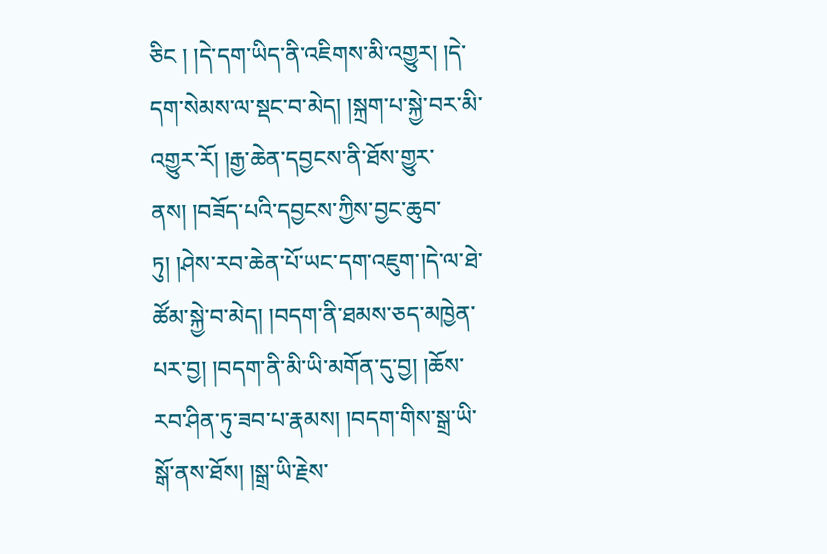ཅིང ། །དེ་དག་ཡིད་ནི་འཇིགས་མི་འགྱུར། །དེ་དག་སེམས་ལ་སྡང་བ་མེད། །སྐྲག་པ་སྐྱེ་བར་མི་འགྱུར་རོ། །རྒྱ་ཆེན་དབྱངས་ནི་ཐོས་གྱུར་ནས། །བཟོད་པའི་དབྱངས་ཀྱིས་བྱང་ཆུབ་ཏུ། །ཤེས་རབ་ཆེན་པོ་ཡང་དག་འཇུག་།དེ་ལ་ཐེ་ཚོམ་སྐྱེ་བ་མེད། །བདག་ནི་ཐམས་ཅད་མཁྱེན་པར་བྱ། །བདག་ནི་མི་ཡི་མགོན་དུ་བྱ། །ཆོས་རབ་ཤིན་ཏུ་ཟབ་པ་རྣམས། །བདག་གིས་སྒྲ་ཡི་སྒོ་ནས་ཐོས། །སྒྲ་ཡི་རྗེས་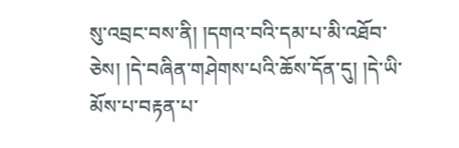སུ་འབྲང་བས་ནི། །དགའ་བའི་དམ་པ་མི་འཐོབ་ཅེས། །དེ་བཞིན་གཤེགས་པའི་ཆོས་དོན་དུ། །དེ་ཡི་མོས་པ་བརྟན་པ་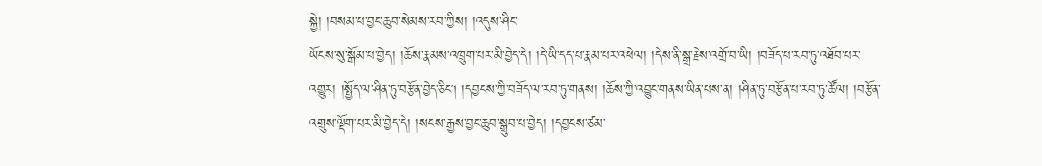སྐྱེ། །བསམ་པ་བྱང་ཆུབ་སེམས་རབ་ཀྱིས། །འདུས་ཤིང་
ཡོངས་སུ་སྒོམ་པ་བྱེད། །ཆོས་རྣམས་འཁྲུག་པར་མི་བྱེད་དེ། །དེ་ཡི་དད་པ་རྣམ་པར་འཕེལ། །དེས་ནི་སྒྲ་རྗེས་འགྲོ་བ་ཡི། །བཟོད་པ་རབ་ཏུ་འཐོབ་པར་འགྱུར། །སྤྱོད་ལ་ཤིན་ཏུ་བརྩོན་བྱེད་ཅིང། །དབྱངས་ཀྱི་བཟོད་ལ་རབ་ཏུ་གནས། །ཆོས་ཀྱི་འབྱུང་གནས་ཡིན་པས་ན། །ཤིན་ཏུ་བརྩོན་པ་རབ་ཏུ་ཚོལ། །བརྩོན་འགྲུས་ལྡོག་པར་མི་བྱེད་དེ། །སངས་རྒྱས་བྱང་ཆུབ་སྒྲུབ་པ་བྱེད། །དབྱངས་ཙམ་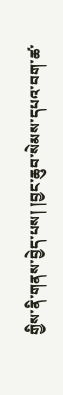གྱིས་ནི་གནས་བྱེད་པས། །བྱང་ཆུབ་སེམས་དཔའ་བག་ཚ་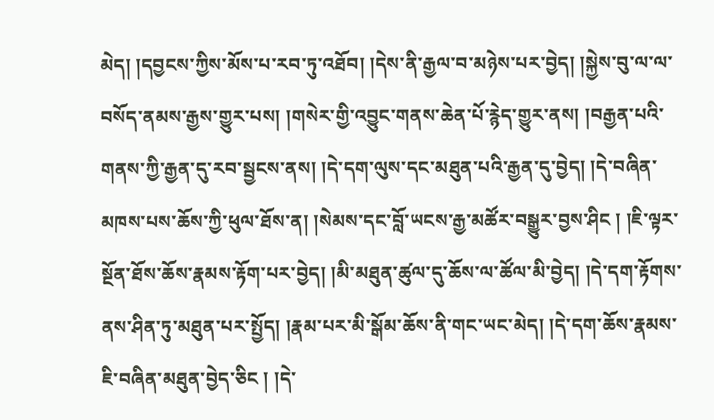མེད། །དབྱངས་ཀྱིས་མོས་པ་རབ་ཏུ་འཐོབ། །དེས་ནི་རྒྱལ་བ་མཉེས་པར་བྱེད། །སྐྱེས་བུ་ལ་ལ་བསོད་ནམས་རྒྱས་གྱུར་པས། །གསེར་གྱི་འབྱུང་གནས་ཆེན་པོ་རྙེད་གྱུར་ནས། །བརྒྱན་པའི་གནས་ཀྱི་རྒྱན་དུ་རབ་སྦྱངས་ནས། །དེ་དག་ལུས་དང་མཐུན་པའི་རྒྱན་དུ་བྱེད། །དེ་བཞིན་མཁས་པས་ཆོས་ཀྱི་ཕུལ་ཐོས་ན། །སེམས་དང་བློ་ཡངས་རྒྱ་མཚོར་བསྒྱུར་བྱས་ཤིང ། །ཇི་ལྟར་སྔོན་ཐོས་ཆོས་རྣམས་རྟོག་པར་བྱེད། །མི་མཐུན་ཚུལ་དུ་ཆོས་ལ་ཚོལ་མི་བྱེད། །དེ་དག་རྟོགས་ནས་ཤིན་ཏུ་མཐུན་པར་སྤྱོད། །རྣམ་པར་མི་སྒོམ་ཆོས་ནི་གང་ཡང་མེད། །དེ་དག་ཆོས་རྣམས་ཇི་བཞིན་མཐུན་བྱེད་ཅིང ། །དེ་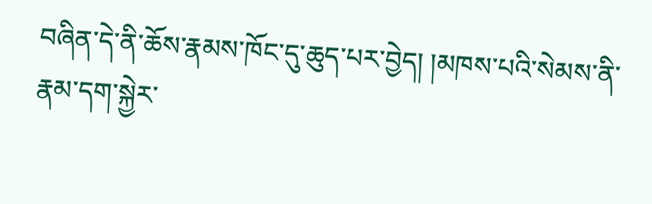བཞིན་དེ་ནི་ཆོས་རྣམས་ཁོང་དུ་ཆུད་པར་བྱེད། །མཁས་པའི་སེམས་ནི་རྣམ་དག་སྐྱེར་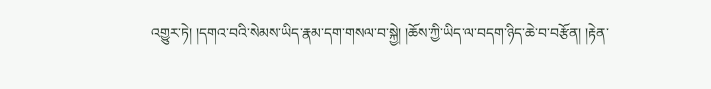འགྱུར་ཏེ། །དགའ་བའི་སེམས་ཡིད་རྣམ་དག་གསལ་བ་སྐྱེ། །ཆོས་ཀྱི་ཡིད་ལ་བདག་ཉིད་ཆེ་བ་བརྩོན། །རྟེན་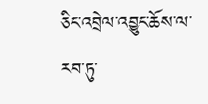ཅིང་འབྲེལ་འབྱུང་ཆོས་ལ་རབ་ཏུ་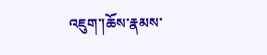འཇུག་།ཆོས་རྣམས་